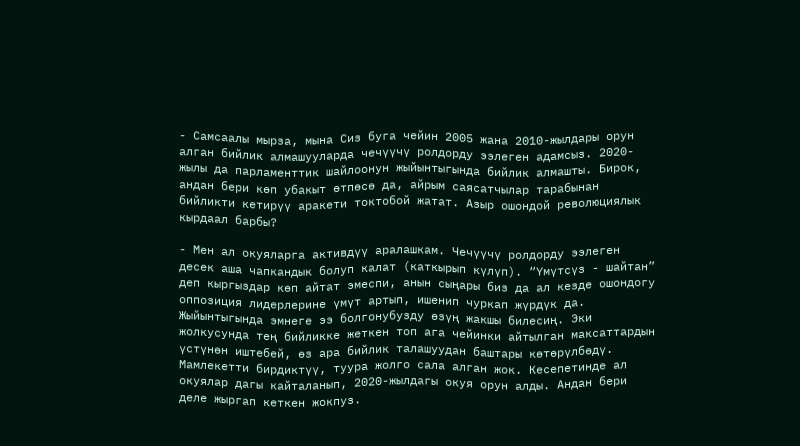- Самсаалы мырза, мына Сиз буга чейин 2005 жана 2010-жылдары орун алган бийлик алмашууларда чечүүчү ролдорду ээлеген адамсыз. 2020-жылы да парламенттик шайлоонун жыйынтыгында бийлик алмашты. Бирок, андан бери көп убакыт өтпөсө да, айрым саясатчылар тарабынан бийликти кетирүү аракети токтобой жатат. Азыр ошондой революциялык кырдаал барбы?

- Мен ал окуяларга активдүү аралашкам. Чечүүчү ролдорду ээлеген десек аша чапкандык болуп калат (каткырып күлүп). “Үмүтсүз - шайтан” деп кыргыздар көп айтат эмеспи, анын сыңары биз да ал кезде ошондогу оппозиция лидерлерине үмүт артып, ишенип чуркап жүрдүк да. Жыйынтыгында эмнеге ээ болгонубузду өзүң жакшы билесиң. Эки жолкусунда тең бийликке жеткен топ ага чейинки айтылган максаттардын үстүнөн иштебей, өз ара бийлик талашуудан баштары көтөрүлбөдү. Мамлекетти бирдиктүү, туура жолго сала алган жок. Кесепетинде ал окуялар дагы кайталанып, 2020-жылдагы окуя орун алды. Андан бери деле жыргап кеткен жокпуз.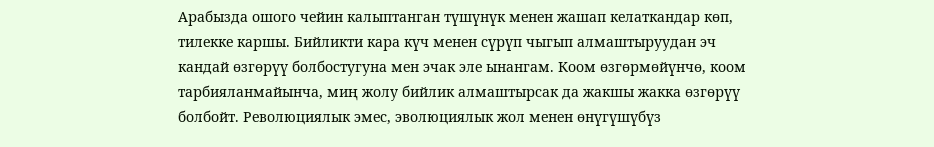Арабызда ошого чейин калыптанган түшүнүк менен жашап келаткандар көп, тилекке каршы. Бийликти кара күч менен сүрүп чыгып алмаштыруудан эч кандай өзгөрүү болбостугуна мен эчак эле ынангам. Коом өзгөрмөйүнчө, коом тарбияланмайынча, миң жолу бийлик алмаштырсак да жакшы жакка өзгөрүү болбойт. Революциялык эмес, эволюциялык жол менен өнүгүшүбүз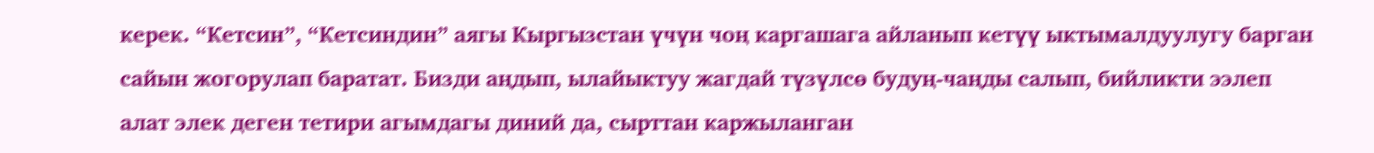керек. “Кетсин”, “Кетсиндин” аягы Кыргызстан үчүн чоң каргашага айланып кетүү ыктымалдуулугу барган сайын жогорулап баратат. Бизди аңдып, ылайыктуу жагдай түзүлсө будуң-чаңды салып, бийликти ээлеп алат элек деген тетири агымдагы диний да, сырттан каржыланган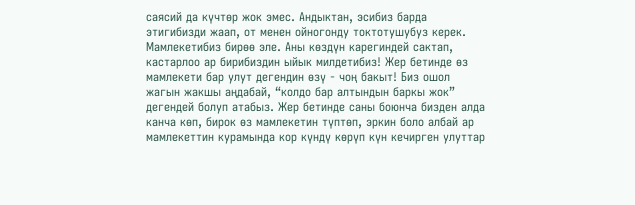саясий да күчтөр жок эмес. Андыктан, эсибиз барда этигибизди жаап, от менен ойногонду токтотушубуз керек. Мамлекетибиз бирөө эле. Аны көздүн карегиндей сактап, кастарлоо ар бирибиздин ыйык милдетибиз! Жер бетинде өз мамлекети бар улут дегендин өзү - чоң бакыт! Биз ошол жагын жакшы аңдабай, “колдо бар алтындын баркы жок” дегендей болуп атабыз. Жер бетинде саны боюнча бизден алда канча көп, бирок өз мамлекетин түптөп, эркин боло албай ар мамлекеттин курамында кор күндү көрүп күн кечирген улуттар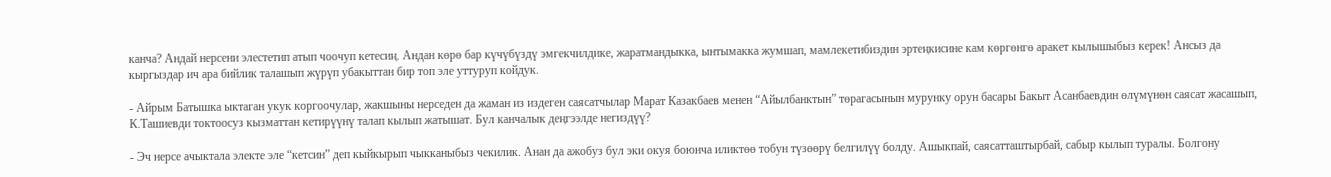канча? Андай нерсени элестетип атып чоочуп кетесиң. Андан көрө бар күчүбүздү эмгекчилдике, жаратмандыкка, ынтымакка жумшап, мамлекетибиздин эртеңкисине кам көргөнгө аракет кылышыбыз керек! Ансыз да кыргыздар ич ара бийлик талашып жүрүп убакыттан бир топ эле уттуруп койдук.

- Айрым Батышка ыктаган укук коргоочулар, жакшыны нерседен да жаман из издеген саясатчылар Марат Казакбаев менен “Айылбанктын” төрагасынын мурунку орун басары Бакыт Асанбаевдин өлүмүнөн саясат жасашып, К.Ташиевди токтоосуз кызматтан кетирүүнү талап кылып жатышат. Бул канчалык деңгээлде негиздүү?

- Эч нерсе ачыктала электе эле “кетсин” деп кыйкырып чыкканыбыз чекилик. Анан да ажобуз бул эки окуя боюнча иликтөө тобун түзөөрү белгилүү болду. Ашыкпай, саясатташтырбай, сабыр кылып туралы. Болгону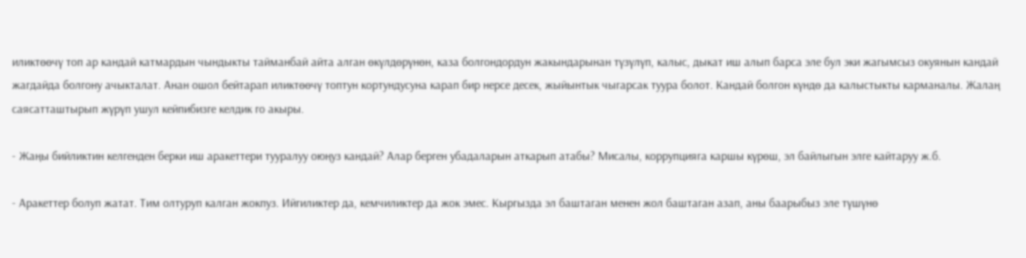иликтөөчү топ ар кандай катмардын чындыкты тайманбай айта алган өкүлдөрүнөн, каза болгондордун жакындарынан түзүлүп, калыс, дыкат иш алып барса эле бул эки жагымсыз окуянын кандай жагдайда болгону ачыкталат. Анан ошол бейтарап иликтөөчү топтун кортундусуна карап бир нерсе десек, жыйынтык чыгарсак туура болот. Кандай болгон күндө да калыстыкты карманалы. Жалаң саясатташтырып жүрүп ушул кейпибизге келдик го акыры.

- Жаңы бийликтин келгенден берки иш аракеттери тууралуу оюңуз кандай? Алар берген убадаларын аткарып атабы? Мисалы, коррупцияга каршы күрөш, эл байлыгын элге кайтаруу ж.б.

- Аракеттер болуп жатат. Тим олтуруп калган жокпуз. Ийгиликтер да, кемчиликтер да жок эмес. Кыргызда эл баштаган менен жол баштаган азап, аны баарыбыз эле түшүнө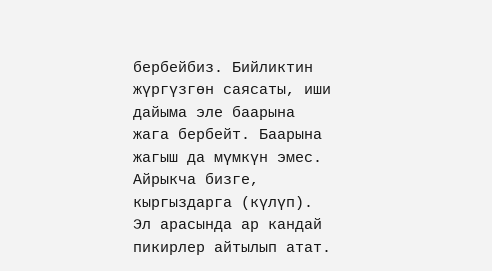бербейбиз. Бийликтин жүргүзгөн саясаты, иши дайыма эле баарына жага бербейт. Баарына жагыш да мүмкүн эмес. Айрыкча бизге, кыргыздарга (күлүп). Эл арасында ар кандай пикирлер айтылып атат.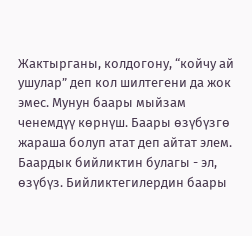Жактырганы, колдогону, “койчу ай ушулар” деп кол шилтегени да жок эмес. Мунун баары мыйзам ченемдүү көрнүш. Баары өзүбүзгө жараша болуп атат деп айтат элем. Баардык бийликтин булагы - эл, өзүбүз. Бийликтегилердин баары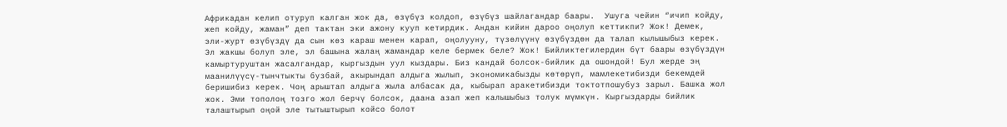Африкадан келип отуруп калган жок да, өзүбүз колдоп, өзүбүз шайлагандар баары.  Ушуга чейин “ичип койду, жеп койду, жаман” деп тактан эки ажону кууп кетирдик. Андан кийин дароо оңолуп кеттикпи? Жок! Демек, эли-журт өзүбүздү да сын көз караш менен карап, оңолууну, түзөлүүнү өзүбүздөн да талап кылышыбыз керек. Эл жакшы болуп эле, эл башына жалаң жамандар келе бермек беле? Жок! Бийликтегилердин бүт баары өзүбүздүн камыртуруштан жасалгандар, кыргыздын уул кыздары. Биз кандай болсок-бийлик да ошондой! Бул жерде эң маанилүүсү-тынчтыкты бузбай, акырындап алдыга жылып, экономикабызды көтөрүп, мамлекетибизди бекемдей беришибиз керек. Чоң арыштап алдыга жыла албасак да, кыбырап аракетибизди токтотпошубуз зарыл. Башка жол жок. Эми тополоң тозго жол берчү болсок, даана азап жеп калышыбыз толук мүмкүн. Кыргыздарды бийлик талаштырып оңой эле тытыштырып койсо болот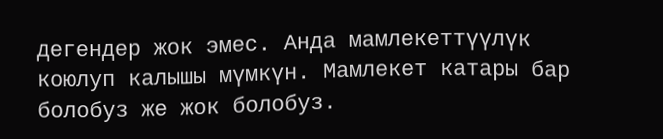дегендер жок эмес. Анда мамлекеттүүлүк коюлуп калышы мүмкүн. Мамлекет катары бар болобуз же жок болобуз.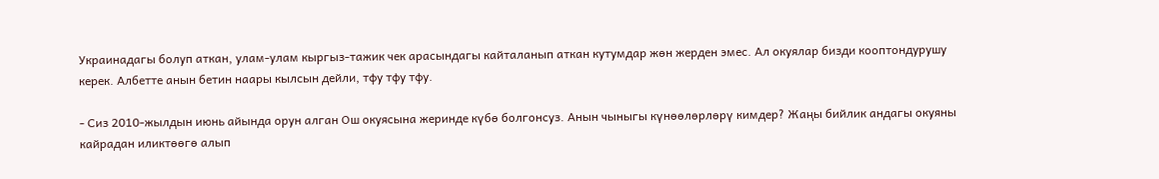Украинадагы болуп аткан, улам-улам кыргыз-тажик чек арасындагы кайталанып аткан кутумдар жөн жерден эмес. Ал окуялар бизди кооптондурушу керек. Албетте анын бетин наары кылсын дейли, тфу тфу тфу.

- Сиз 2010-жылдын июнь айында орун алган Ош окуясына жеринде күбө болгонсуз. Анын чыныгы күнөөлөрлөрү кимдер? Жаңы бийлик андагы окуяны кайрадан иликтөөгө алып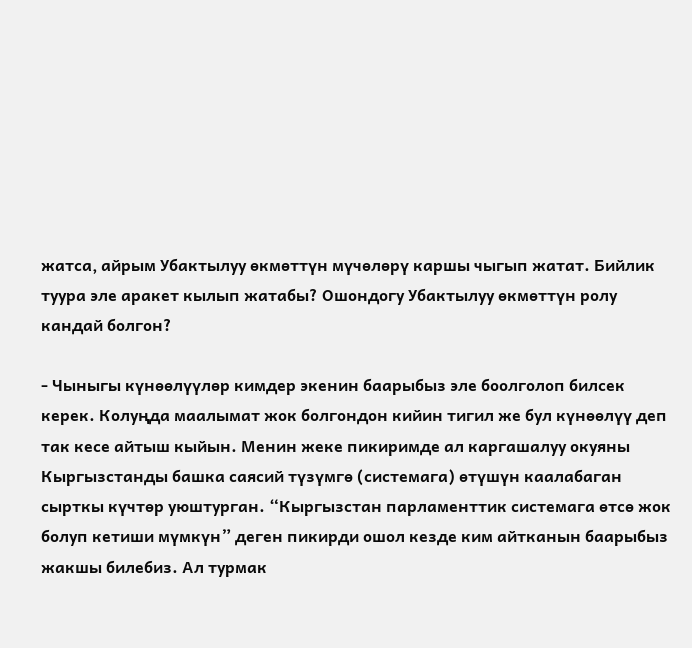жатса, айрым Убактылуу өкмөттүн мүчөлөрү каршы чыгып жатат. Бийлик туура эле аракет кылып жатабы? Ошондогу Убактылуу өкмөттүн ролу кандай болгон?

- Чыныгы күнөөлүүлөр кимдер экенин баарыбыз эле боолголоп билсек керек. Колуңда маалымат жок болгондон кийин тигил же бул күнөөлүү деп так кесе айтыш кыйын. Менин жеке пикиримде ал каргашалуу окуяны Кыргызстанды башка саясий түзүмгө (системага) өтүшүн каалабаган сырткы күчтөр уюштурган. “Кыргызстан парламенттик системага өтсө жок болуп кетиши мүмкүн” деген пикирди ошол кезде ким айтканын баарыбыз жакшы билебиз. Ал турмак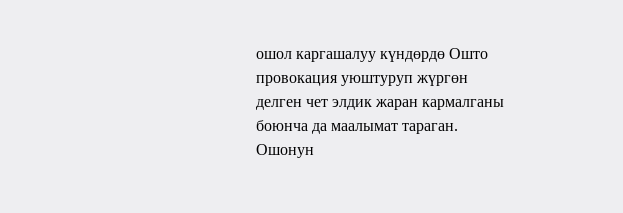ошол каргашалуу күндөрдө Ошто провокация уюштуруп жүргөн делген чет элдик жаран кармалганы боюнча да маалымат тараган. Ошонун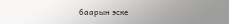баарын эске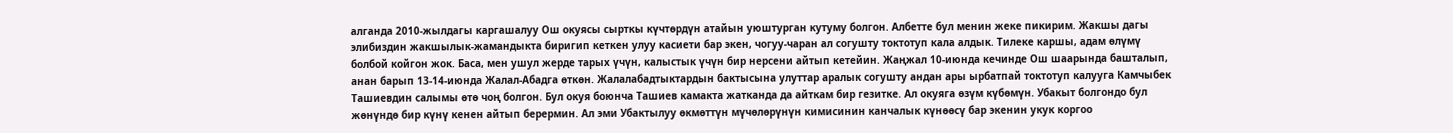алганда 2010-жылдагы каргашалуу Ош окуясы сырткы күчтөрдүн атайын уюштурган кутуму болгон. Албетте бул менин жеке пикирим. Жакшы дагы элибиздин жакшылык-жамандыкта биригип кеткен улуу касиети бар экен, чогуу-чаран ал согушту токтотуп кала алдык. Тилеке каршы, адам өлүмү болбой койгон жок. Баса, мен ушул жерде тарых үчүн, калыстык үчүн бир нерсени айтып кетейин. Жаңжал 10-июнда кечинде Ош шаарында башталып, анан барып 13-14-июнда Жалал-Абадга өткөн. Жалалабадтыктардын бактысына улуттар аралык согушту андан ары ырбатпай токтотуп калууга Камчыбек Ташиевдин салымы өтө чоң болгон. Бул окуя боюнча Ташиев камакта жатканда да айткам бир гезитке. Ал окуяга өзүм күбөмүн. Убакыт болгондо бул жөнүндө бир күнү кенен айтып берермин. Ал эми Убактылуу өкмөттүн мүчөлөрүнүн кимисинин канчалык күнөөсү бар экенин укук коргоо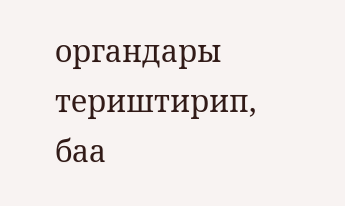органдары териштирип, баа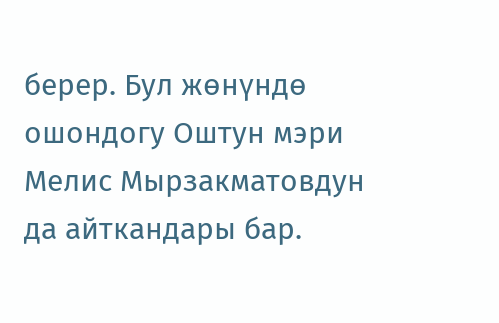берер. Бул жөнүндө ошондогу Оштун мэри Мелис Мырзакматовдун да айткандары бар.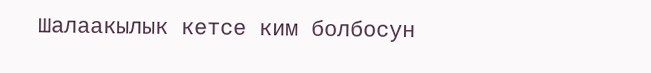Шалаакылык кетсе ким болбосун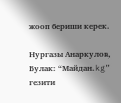жооп бериши керек.

Нургазы Анаркулов, Булак: “Майдан.kg” гезити